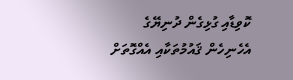ކޮވިޑާއި ގުޅިގެން ދުނިޔޭގެ އެހެނިހެން ޤައުމުތަކާއި އެއްގޮތަށް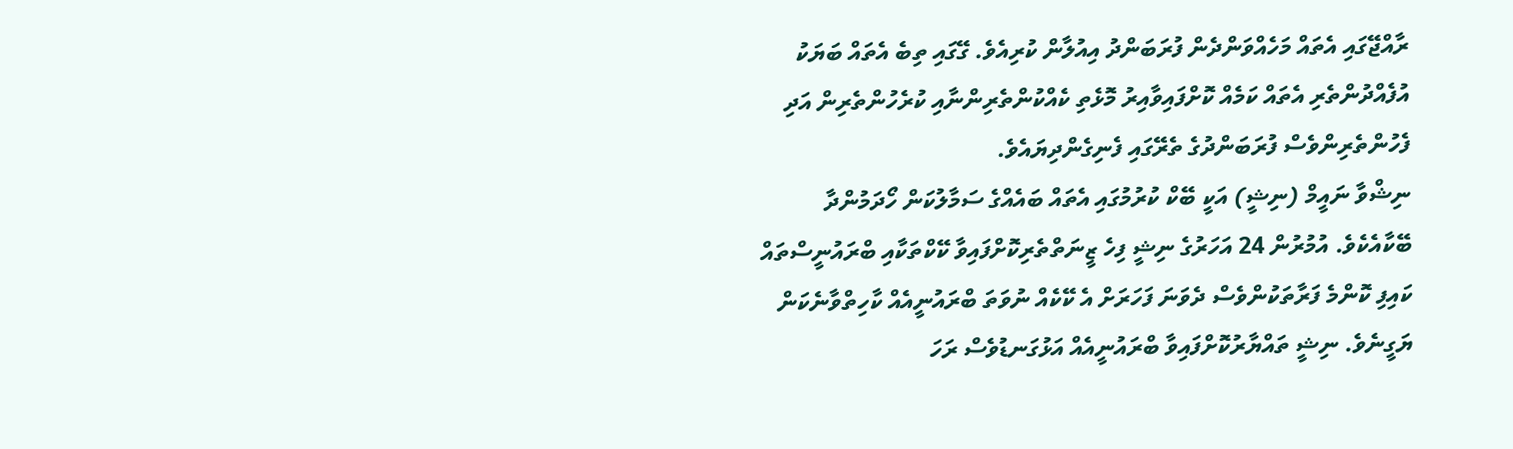ރާއްޖޭގައި އެތައް މަހެއްވަންދެން ފުރަބަންދު އިއުލާން ކުރިއެވެ. ގޭގައި ތިބެ އެތައް ބަޔަކު އުފެއްދުންތެރި އެތައް ކަމެއް ކޮށްފައިވާއިރު މޮޅެތި ކެއްކުންތެރިންނާއި ކުރެހުންތެރިން އަދި ފެހުންތެރިންވެސް ފުރަބަންދުގެ ތެރޭގައި ފެނިގެންދިޔައެވެ.
ނިޝްވާ ނައީމް (ނިޝީ) އަކީ ބޭކް ކުރުމުގައި އެތައް ބައެއްގެ ސަމާލުކަން ހޯދަމުންދާ ބޭކާއެކެވެ. އުމުރުން 24 އަހަރުގެ ނިޝީ ފިހެ ޒީނަތްތެރިކޮށްފައިވާ ކޭކްތަކާއި ބްރައުނީސްތައް ކައިފި ކޮންމެ ފަރާތަކުންވެސް ދެވަނަ ފަހަރަށް އެ ކޭކެއް ނުވަތަ ބްރައުނީއެއް ކާހިތްވާނެކަން ޔަގީނެވެ. ނިޝީ ތައްޔާރުކޮށްފައިވާ ބްރައުނީއެއް އަޅުގަނޑުވެސް ރަހަ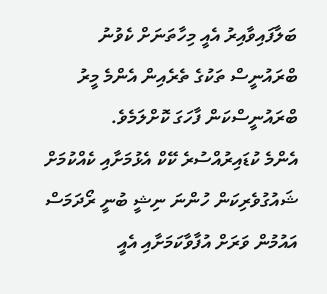ބަލާފައިވާއިރު އެއީ މިހާތަނަށް ކެވުނު ބްރައުނީސް ތަކުގެ ތެރެއިން އެންމެ މީރު ބްރައުނީސްކަން ފާހަގަ ކޮށްލަމެވެ.
އެންމެ ކުޑައިރުއްސުރެ ކޭކް އެޅުމަށާއި ކެއްކުމަށް ޝައުގުވެރިކަން ހުންނަ ނިޝީ ބުނީ ރޯދަމަސް އައުމުން ވަރަށް އުފާވާކަމަށާއި އެއީ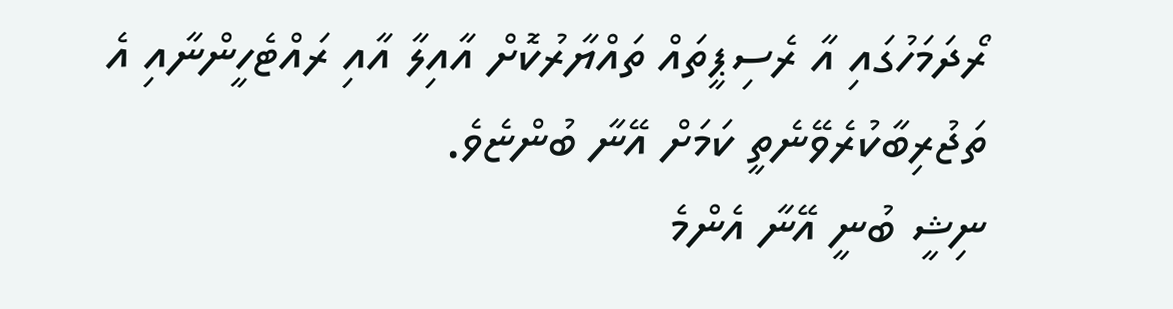ރޯދަމަހުގައި އާ ރެސިޕީތައް ތައްޔާރުކޮށް އާއިލާ އާއި ރައްޓެހީންނާއި އެ ތަޖުރިބާކުރެވޭނެތީ ކަމަށް އޭނާ ބުންޏެވެ.
ނިޝީ ބުނީ އޭނާ އެންމެ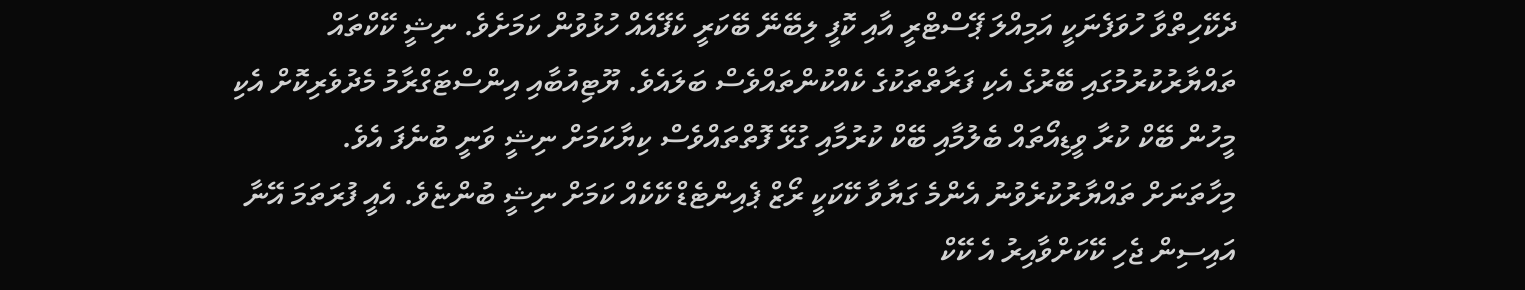ދެކޭހިތްވާ ހުވަފެނަކީ އަމިއްލަ ޕޭސްޓްރީ އާއި ކޮފީ ލިބޭނޭ ބޭކަރީ ކެފޭއެއް ހުޅުވުން ކަމަށެވެ. ނިޝީ ކޭކްތައް ތައްޔާރުކުރުމުގައި ބޭރުގެ އެކި ފަރާތްތަކުގެ ކެއްކުންތައްވެސް ބަލައެވެ. ޔޫޓިއުބާއި އިންސްޓަގްރާމު މެދުވެރިކޮށް އެކި މީހުން ބޭކް ކުރާ ވީޑިއޯތައް ބެލުމާއި ބޭކް ކުރުމާއި ގުޅޭ ފޮތްތައްވެސް ކިޔާކަމަށް ނިޝީ ވަނީ ބުނެފަ އެވެ.
މިހާތަނަށް ތައްޔާރުކުރެވުނު އެންމެ ގަޔާވާ ކޭކަކީ ރޯޒް ޕެއިންޓެޑް ކޭކެއް ކަމަށް ނިޝީ ބުންޏެވެ. އެއީ ފުރަތަމަ އޭނާ އައިސިން ޖެހި ކޭކަށްވާއިރު އެ ކޭކް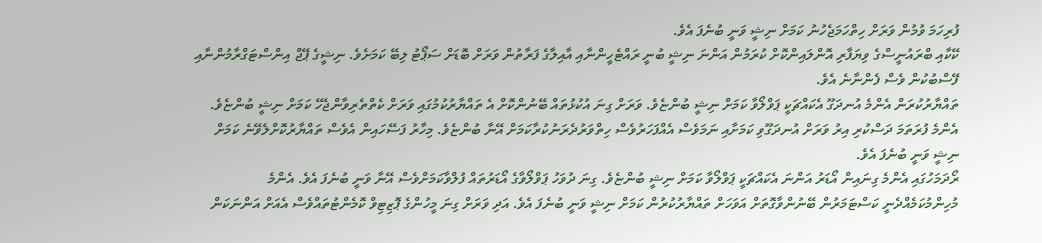ފުރިހަމަ ވުމުން ވަރަށް ހިތްހަމަޖެހުނު ކަމަށް ނިޝީ ވަނީ ބުނެފަ އެވެ.
ކޭކާއި ބްރައުނީސްގެ ވިޔަފާރި އޮންލައިންކޮށް ކުރަމުން އަންނަ ނިޝީ ބުނީ ރައްޓެހީންނާއި އާއިލާގެ ފަރާތުން ވަރަށް ބޮޑަށް ސަޕޯޓު ލިބޭ ކަމަށެވެ. ނިޝީގެ ޕޭޖް އިންސްޓަގްރާމުންނާއި ފޭސްބުކުން ވެސް ފެންނާނެ އެވެ.
ތައްޔާރުކުރަން އެންމެ އުނދަގޫ އެކައްޗަކީ ޕަވްލޯވާ ކަމަށް ނިޝީ ބުންޏެވެ. ވަރަށް ގިނަ އުކުޅުތައް ބޭނުންކޮށް އެ ތައްޔާރުކުމުގައި ވަރަށް ކެތްތެރިވާންޖެހޭ ކަމަށް ނިޝީ ބުންޏެވެ. އެންމެ ފުރަތަމަ ދަސްކުރި އިރު ވަރަށް އުނދަގޫވި ކަމަށާއި ނަމަވެސް އެއްފަހަރުވެސް ހިތްވަރުދެރަނުކުރާކަމަށް އޭނާ ބުންޏެވެ. މިހާރު ފަސޭހައިން އެވެސް ތައްޔާރުކޮށްލެވޭނެ ކަމަށް ނިޝީ ވަނީ ބުނެފަ އެވެ.
ރޯދަމަހުގައި އެންމެ ގިނައިން އޯޑަރު އަންނަ އެކައްޗަކީ ޕަވްލޯވާ ކަމަށް ނިޝީ ބުންޏެވެ. ގިނަ ދުވަހު ޕަވްލޯވާގެ އޯޑަރުތައް ފުލްވާކަމަށްވެސް އޭނާ ވަނީ ބުނެފަ އެވެ. އެންމެ މުހިންމުކަމެއްދެނީ ކަސްޓަމަރުން ބޭނުންވާގޮތަށް އަވަހަށް ތައްޔާރުކުރުން ކަމަށް ނިޝީ ވަނީ ބުނެފަ އެވެ. އަދި ވަރަށް ގިނަ މީހުންގެ ޕޮޒިޓިވް ކޮމެންޓުތައްވެސް އެއަށް އަންނަކަން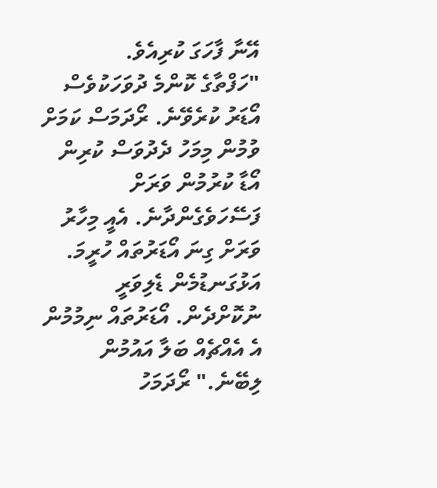އޭނާ ފާހަގަ ކުރިއެވެ.
"ހަފްތާގެ ކޮންމެ ދުވަހަކުވެސް އޯޑަރު ކުރެވޭނެ. ރޯދަމަސް ކަމަށް ވުމުން މިމަހު ދެދުވަސް ކުރިން އޯޑާ ކުރުމުން ވަރަށް ފަސޭހަވެގެންދާނެ. އެއީ މިހާރު ވަރަށް ގިނަ އޯޑަރުތައް ހުރީމަ. އަޅުގަނޑުމެން ޑެލިވަރީ ނުކޮށްދެން. އޯޑަރުތައް ނިމުމުން އެ އެއްޗެއް ބަލާ އައުމުން ލިބޭނެ." ރޯދަމަހު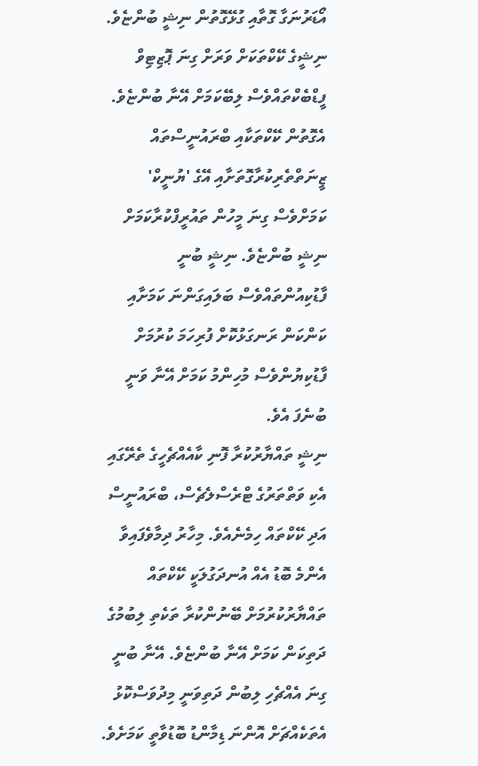އޯޑަރުނަގާ ގޮތާއި ގުޅޭގޮތުން ނިޝީ ބުންޏެވެ.
ނިޝީގެ ކޭކްތަކަށް ވަރަށް ގިނަ ޕޮޒިޓިވް ފީޑްބެކްތައްވެސް ލިބޭކަމަށް އޭނާ ބުންޏެވެ. އެގޮތުން ކޭކްތަކާއި ބްރައުނީސްތައް ޒީނަތްތެރިކުރާގޮތަށާއި އޭގެ 'ޔުނީކް' ކަމަށްވެސް ގިނަ މީހުން ތައުރީފްކުރާކަމަށް ނިޝީ ބުންޏެވެ. ނިޝީ ބުނީ ފާޑުކިއުންތައްވެސް ބަލައިގަންނަ ކަމަށާއި ކަންކަން ރަނގަޅުކޮށް ފުރިހަމަ ކުރުމަށް ފާޑުކިޔުންވެސް މުހިންމު ކަމަށް އޭނާ ވަނީ ބުނެފަ އެވެ.
ނިޝީ ތައްޔާރުކުރާ ފޮނި ކާއެއްޗެހީގެ ތެރޭގައި އެކި ވަތްތަރުގެ ޓްރެސްލެޗެސް، ބްރައުނީސް އަދި ކޭކްތައް ހިމެނެއެވެ. މިހާރު ދިމާވެފައިވާ އެންމެ ބޮޑު އެއް އުނދަގުލަކީ ކޭކްތައް ތައްޔާރުކުރުމަށް ބޭނުންކުރާ ތަކެތި ލިބުމުގެ ދަތިކަން ކަމަށް އޭނާ ބުންޏެވެ. އޭނާ ބުނީ ގިނަ އެއްޗެހި ލިބުން ދަތިވަނީ މިދުވަސްކޮޅު އެތަކެއްޗަށް އޮންނަ ޑިމާންޑު ބޮޑުވާތީ ކަމަށެވެ.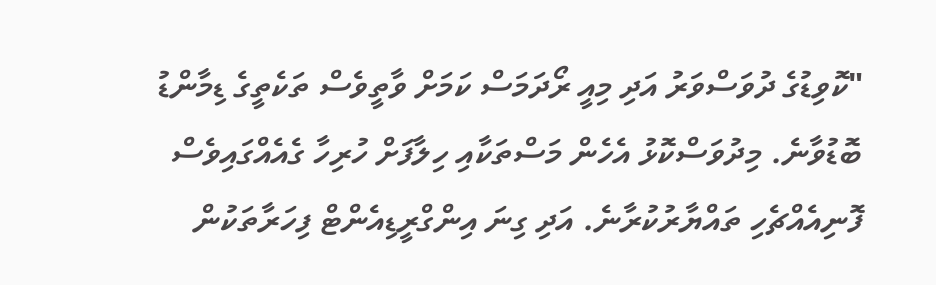"ކޮވިޑުގެ ދުވަސްވަރު އަދި މިއީ ރޯދަމަސް ކަމަށް ވާތީވެސް ތަކެތީގެ ޑިމާންޑު ބޮޑުވާނެ. މިދުވަސްކޮޅު އެހެން މަސްތަކާއި ހިލާފަށް ހުރިހާ ގެއެއްގައިވެސް ފޮނިއެއްޗެހި ތައްޔާރުކުރާނެ. އަދި ގިނަ އިންގްރީޑިއެންޓް ފިހަރާތަކުން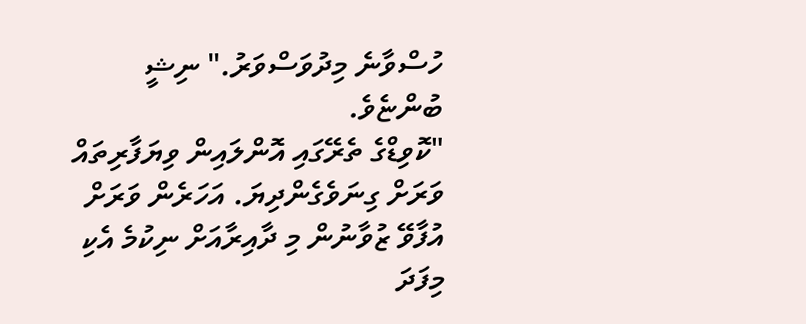ހުސްވާނެ މިދުވަސްވަރު." ނިޝީ ބުންޏެވެ.
"ކޮވިޑްގެ ތެރޭގައި އޮންލައިން ވިޔަފާރިތައް ވަރަށް ގިނަވެގެންދިޔަ. އަހަރެން ވަރަށް އުފާވޭ ޒުވާނުން މި ދާއިރާއަށް ނިކުމެ އެކި މިފަދަ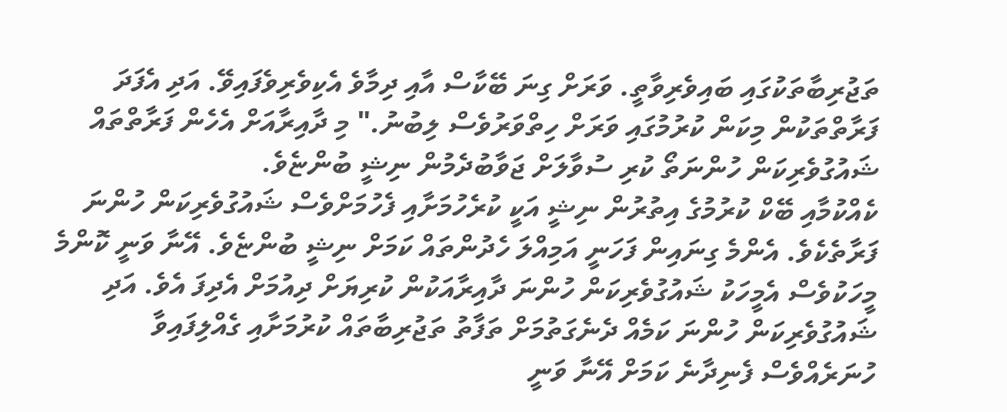ތަޖުރިބާތަކުގައި ބައިވެރިވާތީ. ވަރަށް ގިނަ ބޭކާސް އާއި ދިމާވެ އެކިވެރިވެފައިވޭ. އަދި އެފަދަ ފަރާތްތަކުން މިކަން ކުރުމުގައި ވަރަށް ހިތްވަރުވެސް ލިބުނު." މި ދާއިރާއަށް އެހެން ފަރާތްތައް ޝައުގުވެރިކަން ހުންނަތޯ ކުރި ސުވާލަށް ޖަވާބުދެމުން ނިޝީ ބުންޏެވެ.
ކެއްކުމާއި ބޭކް ކުރުމުގެ އިތުރުން ނިޝީ އަކީ ކުރެހުމަށާއި ފެހުމަށްވެސް ޝައުގުވެރިކަން ހުންނަ ފަރާތެކެވެ. އެންމެ ގިނައިން ފަހަނީ އަމިއްލަ ހެދުންތައް ކަމަށް ނިޝީ ބުންޏެވެ. އޭނާ ވަނީ ކޮންމެ މީހަކުވެސް އެމީހަކު ޝައުގުވެރިކަން ހުންނަ ދާއިރާއަކުން ކުރިޔަށް ދިއުމަށް އެދިފަ އެވެ. އަދި ޝައުގުވެރިކަން ހުންނަ ކަމެއް ދެނެގަތުމަށް ތަފާތު ތަޖުރިބާތައް ކުރުމަށާއި ގެއްލިފައިވާ ހުނަރެއްވެސް ފެނިދާނެ ކަމަށް އޭނާ ވަނީ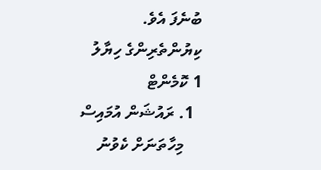ބުނެފަ އެވެ.
ކިޔުންތެރިންގެ ހިޔާލު
1 ކޮމެންޓް
  1. ރައުޝަން އުމައިސް
    މިހާތަނަށް ކެވުނު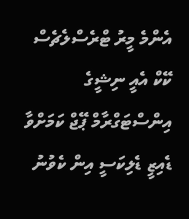އެންމެ މީރު ޓްރެސްލެޗެސް ކޭކް އެއީ ނިޝީގެ އިންސްޓަގްރާމް ޕޭޖް ކަމަށްވާ ޑެއިޒީ ޑެލިކަސީ އިން ކެވުނު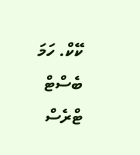ކޭކް. ހަމަ ބެސްޓް ޓްރެސް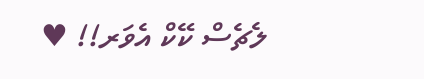ލެޗެސް ކޭކް އެވަރ!! ♥